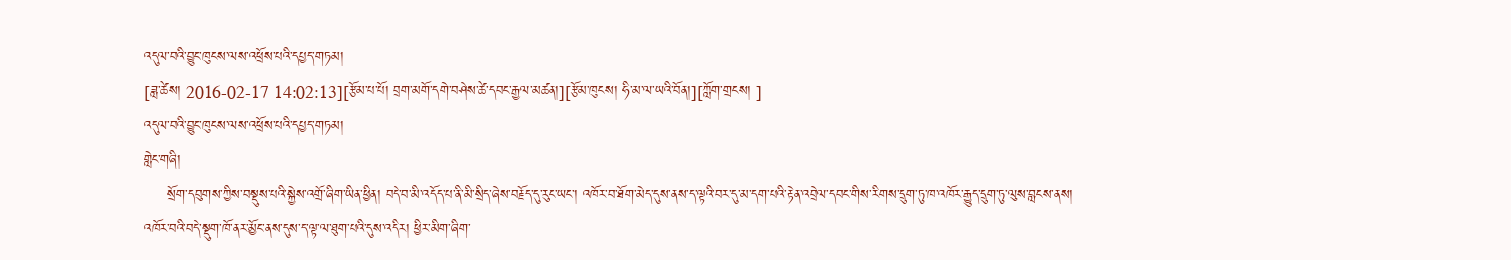འདུལ་བའི་བྱུང་ཁུངས་ལས་འཕྲོས་པའི་དཔྱད་གཏམ།
[ཟླ་ཚེས། 2016-02-17 14:02:13][རྩོམ་པ་པོ། བྲག་མགོ་དགེ་བཤེས་ཚེ་དབང་རྒྱལ་མཚན།][རྩོམ་ཁུངས། ཧི་མ་ལ་ཡའི་བོན།][ཀློག་གྲངས། ]
འདུལ་བའི་བྱུང་ཁུངས་ལས་འཕྲོས་པའི་དཔྱད་གཏམ།
གླེང་གཞི།
     སྲོག་དབུགས་ཀྱིས་བསྡུས་པའི་སྐྱེས་འགྲོ་ཞིག་ཡིན་ཕྱིན། བདེ་བ་མི་འདོད་པ་ནི་མི་སྲིད་ཞེས་བརྗོད་དུ་རུང་ཡང་། འཁོར་བ་ཐོག་མེད་དུས་ནས་ད་ལྟའི་བར་དུ་མ་དག་པའི་རྟེན་འབྲེལ་དབང་གིས་རིགས་དྲུག་ཏུ་ཁ་འཁོར་རྒྱུད་དྲུག་ཏུ་ལུས་བླངས་ནས། འཁོར་བའི་བདེ་སྡུག་ཁོ་ནར་མྱོང་ནས་དུས་ད་ལྟ་ལ་ཐུག་པའི་དུས་འདིར། ཕྱིར་མིག་ཞིག་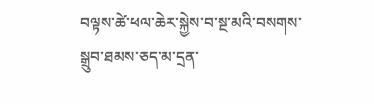བལྟས་ཚེ་ཕལ་ཆེར་སྐྱེས་བ་སྔ་མའི་བསགས་སྒྲུབ་ཐམས་ཅད་མ་དྲན་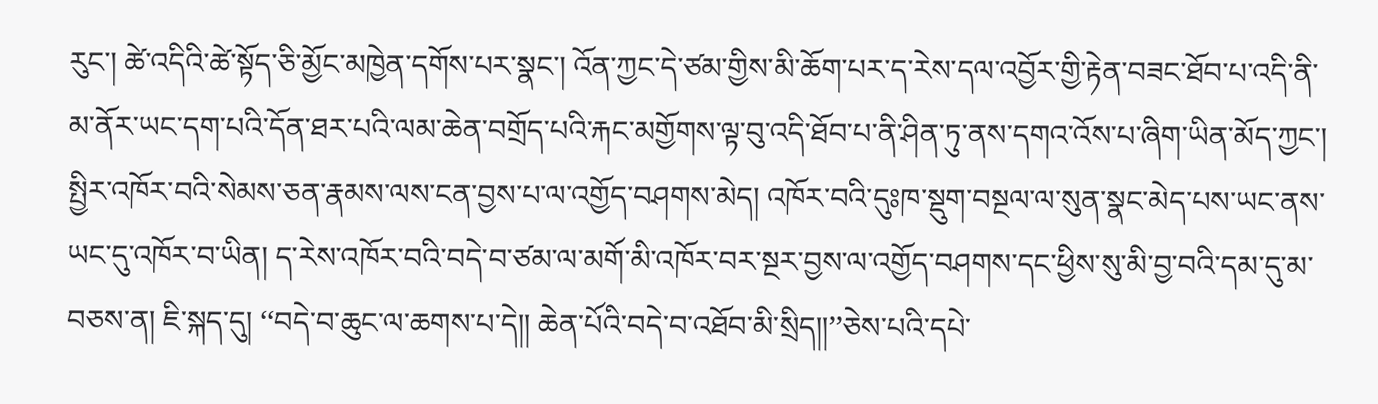རུང་། ཚེ་འདིའི་ཚེ་སྟོད་ཅི་མྱོང་མཁྱེན་དགོས་པར་སྣང་། འོན་ཀྱང་དེ་ཙམ་གྱིས་མི་ཆོག་པར་ད་རེས་དལ་འབྱོར་གྱི་རྟེན་བཟང་ཐོབ་པ་འདི་ནི་མ་ནོར་ཡང་དག་པའི་དོན་ཐར་པའི་ལམ་ཆེན་བགྲོད་པའི་རྐང་མགྱོགས་ལྟ་བུ་འདི་ཐོབ་པ་ནི་ཤིན་ཏུ་ནས་དགའ་འོས་པ་ཞིག་ཡིན་མོད་ཀྱང་། སྤྱིར་འཁོར་བའི་སེམས་ཅན་རྣམས་ལས་ངན་བྱས་པ་ལ་འགྱོད་བཤགས་མེད། འཁོར་བའི་དུཿཁ་སྡུག་བསྔལ་ལ་སུན་སྣང་མེད་པས་ཡང་ནས་ཡང་དུ་འཁོར་བ་ཡིན། ད་རེས་འཁོར་བའི་བདེ་བ་ཙམ་ལ་མགོ་མི་འཁོར་བར་སྔར་བྱས་ལ་འགྱོད་བཤགས་དང་ཕྱིས་སུ་མི་བྱ་བའི་དམ་དུ་མ་བཅས་ན། ཇི་སྐད་དུ། ‘‘བདེ་བ་ཆུང་ལ་ཆགས་པ་དེ།། ཆེན་པོའི་བདེ་བ་འཐོབ་མི་སྲིད།།’’ཅེས་པའི་དཔེ་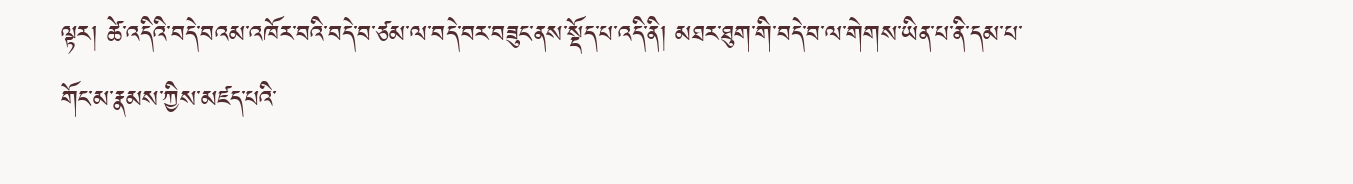ལྟར། ཚེ་འདིའི་བདེ་བའམ་འཁོར་བའི་བདེ་བ་ཙམ་ལ་བདེ་བར་བཟུང་ནས་སྡོད་པ་འདི་ནི། མཐར་ཐུག་གི་བདེ་བ་ལ་གེགས་ཡིན་པ་ནི་དམ་པ་གོང་མ་རྣམས་ཀྱིས་མཛད་པའི་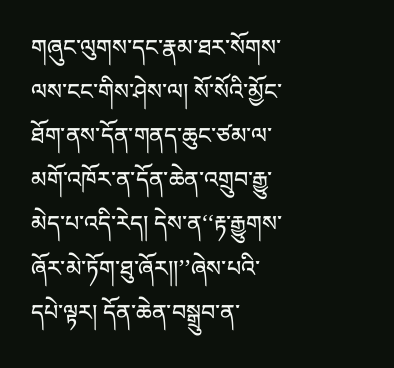གཞུང་ལུགས་དང་རྣམ་ཐར་སོགས་ལས་ངང་གིས་ཤེས་ལ། སོ་སོའི་མྱོང་ཐོག་ནས་དོན་གནད་ཆུང་ཙམ་ལ་མགོ་འཁོར་ན་དོན་ཆེན་འགྲུབ་རྒྱུ་མེད་པ་འདི་རེད། དེས་ན‘‘རྟ་རྒྱུགས་ཞོར་མེ་ཏོག་ཐུ་ཞོར།།’’ཞེས་པའི་དཔེ་ལྟར། དོན་ཆེན་བསྒྲུབ་ན་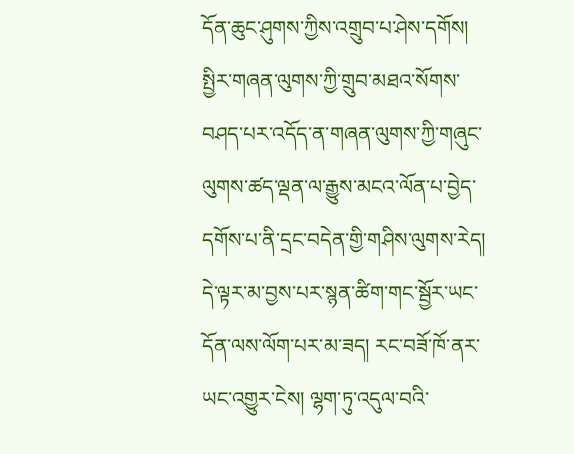དོན་ཆུང་ཤུགས་ཀྱིས་འགྲུབ་པ་ཤེས་དགོས། སྤྱིར་གཞན་ལུགས་ཀྱི་གྲུབ་མཐའ་སོགས་བཤད་པར་འདོད་ན་གཞན་ལུགས་ཀྱི་གཞུང་ལུགས་ཚད་ལྡན་ལ་རྒྱུས་མངའ་ལོན་པ་བྱེད་དགོས་པ་ནི་དྲང་བདེན་གྱི་གཤིས་ལུགས་རེད། དེ་ལྟར་མ་བྱས་པར་སྙན་ཚིག་གང་སྦྱོར་ཡང་དོན་ལས་ལོག་པར་མ་ཟད། རང་བཟོ་ཁོ་ནར་ཡང་འགྱུར་ངེས། ལྷག་ཏུ་འདུལ་བའི་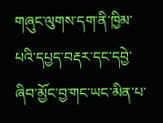གཞུང་ལུགས་དག་ནི་ཁྱིམ་པའི་དཔྱད་བརྡར་དང་དབྱེ་ཞིབ་མྱོང་བྱ་གང་ཡང་མིན་པ་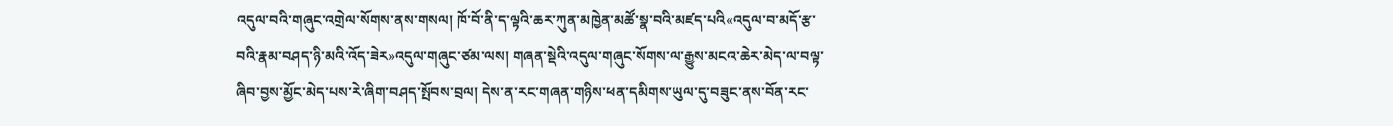འདུལ་བའི་གཞུང་འགྲེལ་སོགས་ནས་གསལ། ཁོ་བོ་ནི་ད་ལྟའི་ཆར་ཀུན་མཁྱེན་མཚོ་སྣ་བའི་མཛད་པའི«འདུལ་བ་མདོ་རྩ་བའི་རྣམ་བཤད་ཉི་མའི་འོད་ཟེར»འདུལ་གཞུང་ཙམ་ལས། གཞན་སྡེའི་འདུལ་གཞུང་སོགས་ལ་རྒྱུས་མངའ་ཆེར་མེད་ལ་བལྟ་ཞིབ་བྱས་མྱོང་མེད་པས་རེ་ཞིག་བཤད་སྤོབས་བྲལ། དེས་ན་རང་གཞན་གཉིས་ཕན་དམིགས་ཡུལ་དུ་བཟུང་ནས་བོན་རང་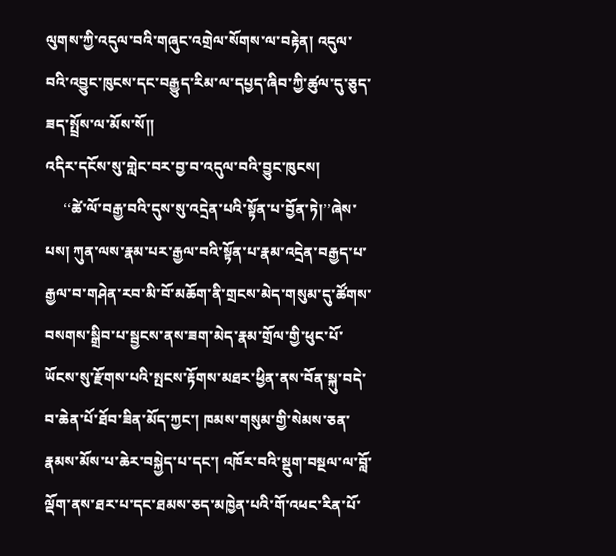ལུགས་ཀྱི་འདུལ་བའི་གཞུང་འགྲེལ་སོགས་ལ་བརྟེན། འདུལ་བའི་འབྱུང་ཁུངས་དང་བརྒྱུད་རིམ་ལ་དཔྱད་ཞིབ་ཀྱི་ཚུལ་དུ་ཅུད་ཟད་སྤྲོས་ལ་མོས་སོ།།
འདིར་དངོས་སུ་གླེང་བར་བྱ་བ་འདུལ་བའི་བྱུང་ཁུངས།
     ‘‘ཚེ་ལོ་བརྒྱ་བའི་དུས་སུ་འདྲེན་པའི་སྟོན་པ་བྱོན་ཏེ།’’ཞེས་པས། ཀུན་ལས་རྣམ་པར་རྒྱལ་བའི་སྟོན་པ་རྣམ་འདྲེན་བརྒྱད་པ་རྒྱལ་བ་གཤེན་རབ་མི་བོ་མཆོག་ནི་གྲངས་མེད་གསུམ་དུ་ཚོགས་བསགས་སྒྲིབ་པ་སྦྱངས་ནས་ཟག་མེད་རྣམ་གྲོལ་གྱི་ཕུང་པོ་ཡོངས་སུ་རྫོགས་པའི་སྤངས་རྟོགས་མཐར་ཕྱིན་ནས་བོན་སྐུ་བདེ་བ་ཆེན་པོ་ཐོབ་ཟིན་མོད་ཀྱང་། ཁམས་གསུམ་གྱི་སེམས་ཅན་རྣམས་མོས་པ་ཆེར་བསྐྱེད་པ་དང་། འཁོར་བའི་སྡུག་བསྔལ་ལ་བློ་ལྡོག་ནས་ཐར་པ་དང་ཐམས་ཅད་མཁྱེན་པའི་གོ་འཕང་རིན་པོ་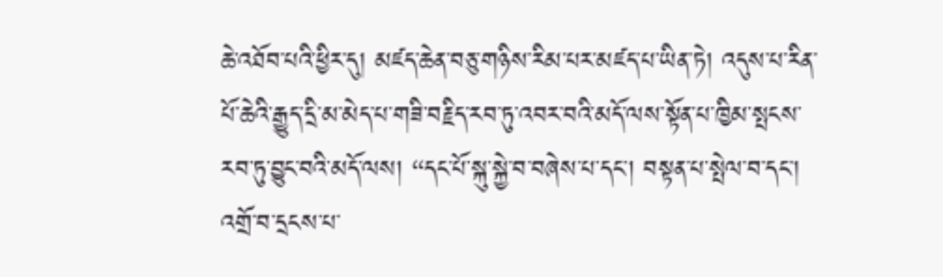ཆེ་འཐོབ་པའི་ཕྱིར་དུ། མཛད་ཆེན་བཅུ་གཉིས་རིམ་པར་མཛད་པ་ཡིན་ཏེ། འདུས་པ་རིན་པོ་ཆེའི་རྒྱུད་དྲི་མ་མེད་པ་གཟི་བརྗིད་རབ་ཏུ་འབར་བའི་མདོ་ལས་སྟོན་པ་ཁྱིམ་སྤངས་རབ་ཏུ་བྱུང་བའི་མདོ་ལས། ‘‘དང་པོ་སྐུ་སྐྱེ་བ་བཞེས་པ་དང་། བསྟན་པ་སྤེལ་བ་དང་། འགྲོ་བ་དྲངས་པ་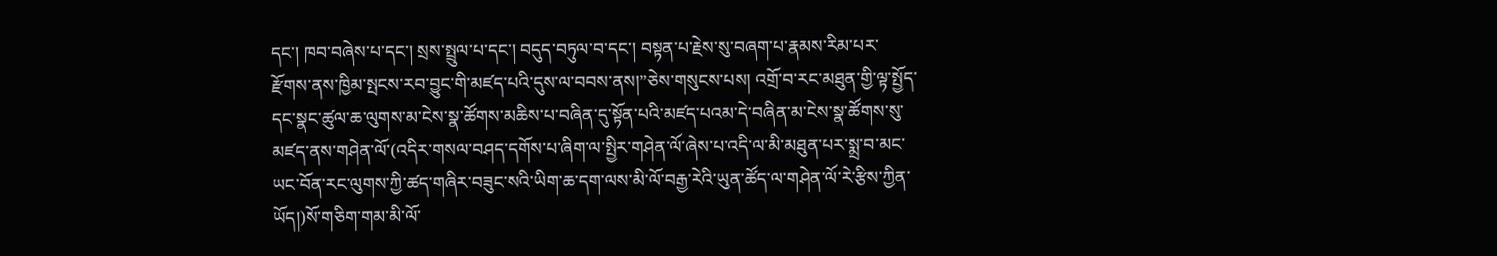དང་། ཁབ་བཞེས་པ་དང་། སྲས་སྤྲུལ་པ་དང་། བདུད་བཏུལ་བ་དང་། བསྟན་པ་རྗེས་སུ་བཞག་པ་རྣམས་རིམ་པར་རྫོགས་ནས་ཁྱིམ་སྤངས་རབ་བྱུང་གི་མཛད་པའི་དུས་ལ་བབས་ནས།”ཅེས་གསུངས་པས། འགྲོ་བ་རང་མཐུན་གྱི་ལྟ་སྤྱོད་དང་སྣང་ཚུལ་ཆ་ལུགས་མ་ངེས་སྣ་ཚོགས་མཆིས་པ་བཞིན་དུ་སྟོན་པའི་མཛད་པའམ་དེ་བཞིན་མ་ངེས་སྣ་ཚོགས་སུ་མཛད་ནས་གཤེན་ལོ་(འདིར་གསལ་བཤད་དགོས་པ་ཞིག་ལ་སྤྱིར་གཤེན་ལོ་ཞེས་པ་འདི་ལ་མི་མཐུན་པར་སྨྲ་བ་མང་ཡང་བོན་རང་ལུགས་ཀྱི་ཚད་གཞིར་བཟུང་སའི་ཡིག་ཆ་དག་ལས་མི་ལོ་བརྒྱ་རེའི་ཡུན་ཚོད་ལ་གཤེན་ལོ་རེ་རྩིས་ཀྱིན་ཡོད།)སོ་གཅིག་གམ་མི་ལོ་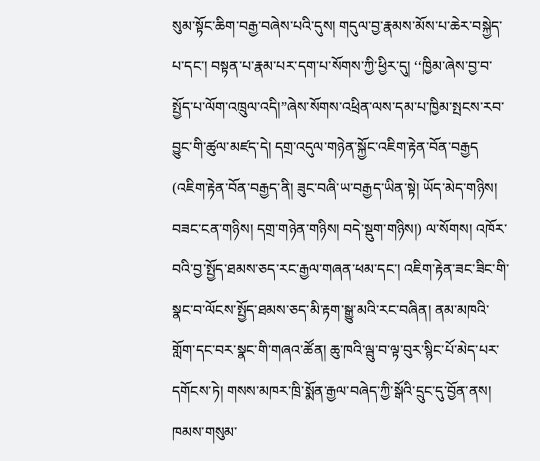སུམ་སྟོང་ཆིག་བརྒྱ་བཞེས་པའི་དུས། གདུལ་བྱ་རྣམས་མོས་པ་ཆེར་བསྐྱེད་པ་དང་། བསྟན་པ་རྣམ་པར་དག་པ་སོགས་ཀྱི་ཕྱིར་དུ། ‘‘ཁྱིམ་ཞེས་བྱ་བ་སྤྱོད་པ་ལོག་འཁྲུལ་འདི།”ཞེས་སོགས་འཕྲིན་ལས་དམ་པ་ཁྱིམ་སྤངས་རབ་བྱུང་གི་ཚུལ་མཛད་དེ། དགྲ་འདུལ་གཉེན་སྐྱོང་འཇིག་རྟེན་བོན་བརྒྱད (འཇིག་རྟེན་བོན་བརྒྱད་ནི། ཟུང་བཞི་ཡ་བརྒྱད་ཡིན་སྟེ། ཡོད་མེད་གཉིས། བཟང་ངན་གཉིས། དགྲ་གཉེན་གཉིས། བདེ་སྡུག་གཉིས།) ལ་སོགས། འཁོར་བའི་བྱ་སྤྱོད་ཐམས་ཅད་རང་རྒྱལ་གཞན་ཕམ་དང་། འཇིག་རྟེན་ཟང་ཟིང་གི་སྣང་བ་ལོངས་སྤྱོད་ཐམས་ཅད་མི་རྟག་སྒྱུ་མའི་རང་བཞིན། ནམ་མཁའི་གློག་དང་བར་སྣང་གི་གཞའ་ཚོན། ཆུ་ཁའི་ལྦུ་བ་ལྟ་བུར་སྙིང་པོ་མེད་པར་དགོངས་ཏེ། གསས་མཁར་ཁྲི་སྨོན་རྒྱལ་བཞེད་ཀྱི་སྒོའི་དྲུང་དུ་བྱོན་ནས། ཁམས་གསུམ་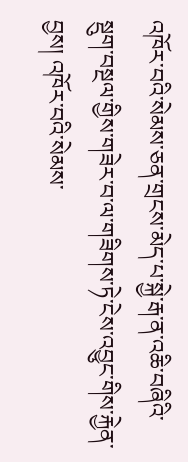འཁོར་བའི་སེམས་ཅན་གྲངས་མེད་པ་སྐྱེ་རྒ་ན་འཆི་བཞིའི་སྡུག་བསྔལ་གྱིས་གཟེར་བ་ལ་གཟིགས་ཏེ་ངེས་འབྱུང་གིས་རྐྱེན་བྱས། འཁོར་བའི་སེམས་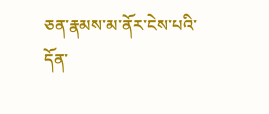ཅན་རྣམས་མ་ནོར་ངེས་པའི་དོན་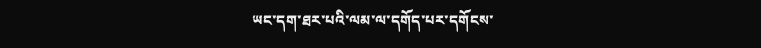ཡང་དག་ཐར་པའི་ལམ་ལ་དགོད་པར་དགོངས་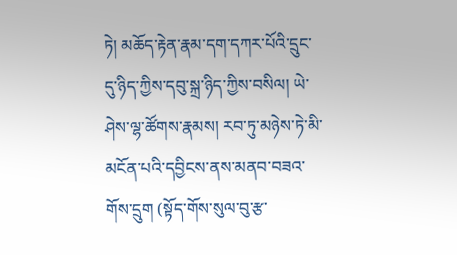ཏེ། མཆོད་རྟེན་རྣམ་དག་དཀར་པོའི་དྲུང་དུ་ཉིད་ཀྱིས་དབུ་སྐྲ་ཉིད་ཀྱིས་བསིལ། ཡེ་ཤེས་ལྷ་ཚོགས་རྣམས། རབ་ཏུ་མཉེས་ཏེ་མི་མངོན་པའི་དབྱིངས་ནས་མནབ་བཟའ་གོས་དྲུག (སྟོད་གོས་སུལ་བུ་རྩ་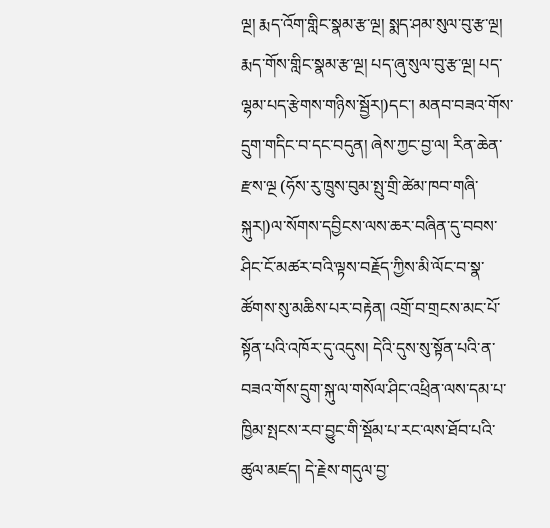ལྔ། རྨད་འོག་གླིང་སྣམ་རྩ་ལྔ། སྨད་ཤམ་སུལ་བུ་རྩ་ལྔ། རྨད་གོས་གླིང་སྣམ་རྩ་ལྔ། པད་ཞུ་སུལ་བུ་རྩ་ལྔ། པད་ལྷམ་པད་རྩེགས་གཉིས་སྦྱོར།)དང་། མནབ་བཟའ་གོས་དྲུག་གདིང་བ་དང་བདུན། ཞེས་ཀྱང་བྱ་ལ། རིན་ཆེན་རྫས་ལྔ (ཧོས་རུ་ཁྲུས་བུམ་སྤུ་གྲི་ཚེམ་ཁབ་གཞི་སྐུར།)ལ་སོགས་དབྱིངས་ལས་ཆར་བཞིན་དུ་བབས་ཤིང་ངོ་མཚར་བའི་ལྟས་བརྗོད་ཀྱིས་མི་ལོང་བ་སྣ་ཚོགས་སུ་མཆིས་པར་བརྟེན། འགྲོ་བ་གྲངས་མང་པོ་སྟོན་པའི་འཁོར་དུ་འདུས། དེའི་དུས་སུ་སྟོན་པའི་ན་བཟའ་གོས་དྲུག་སྐུ་ལ་གསོལ་ཤིང་འཕྲིན་ལས་དམ་པ་ཁྱིམ་སྤངས་རབ་བྱུང་གི་སྡོམ་པ་རང་ལས་ཐོབ་པའི་ཚུལ་མཛད། དེ་རྗེས་གདུལ་བྱ་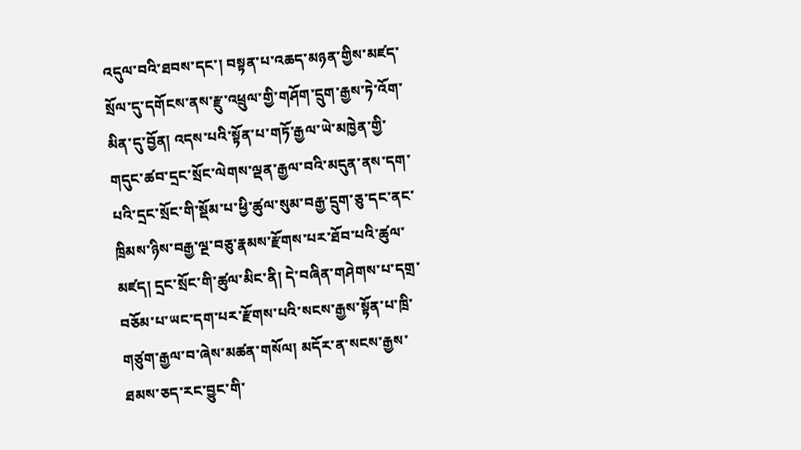འདུལ་བའི་ཐབས་དང་། བསྟན་པ་འཆད་མཉན་གྱིས་མཛད་སྲོལ་དུ་དགོངས་ནས་རྫུ་འཕྲུལ་གྱི་གཤོག་དྲུག་རྒྱས་ཏེ་འོག་མིན་དུ་བྱོན། འདས་པའི་སྟོན་པ་གཏོ་རྒྱལ་ཡེ་མཁྱེན་གྱི་གདུང་ཚབ་དྲང་སྲོང་ལེགས་ལྡན་རྒྱལ་བའི་མདུན་ནས་དག་པའི་དྲང་སྲོང་གི་སྡོམ་པ་ཕྱི་ཚུལ་སུམ་བརྒྱ་དྲུག་ཅུ་དང་ནང་ཁྲིམས་ཉིས་བརྒྱ་ལྔ་བཅུ་རྣམས་རྫོགས་པར་ཐོབ་པའི་ཚུལ་མཛད། དྲང་སྲོང་གི་ཚུལ་མིང་ནི། དེ་བཞིན་གཤེགས་པ་དགྲ་བཅོམ་པ་ཡང་དག་པར་རྫོགས་པའི་སངས་རྒྱས་སྟོན་པ་ཁྲི་གཙུག་རྒྱལ་བ་ཞེས་མཚན་གསོལ། མདོར་ན་སངས་རྒྱས་ཐམས་ཅད་རང་བྱུང་གི་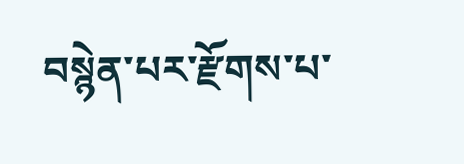བསྙེན་པར་རྫོགས་པ་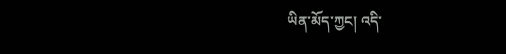ཡིན་མོད་ཀྱང། འདི་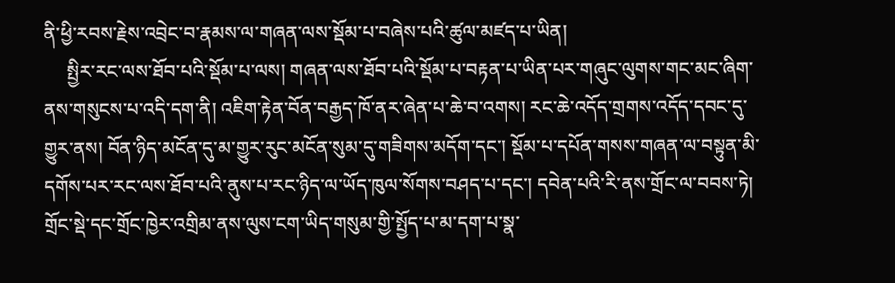ནི་ཕྱི་རབས་རྗེས་འབྲེང་བ་རྣམས་ལ་གཞན་ལས་སྡོམ་པ་བཞེས་པའི་ཚུལ་མཛད་པ་ཡིན།
     སྤྱིར་རང་ལས་ཐོབ་པའི་སྡོམ་པ་ལས། གཞན་ལས་ཐོབ་པའི་སྡོམ་པ་བརྟན་པ་ཡིན་པར་གཞུང་ལུགས་གང་མང་ཞིག་ནས་གསུངས་པ་འདི་དག་ནི། འཇིག་རྟེན་བོན་བརྒྱད་ཁོ་ནར་ཞེན་པ་ཆེ་བ་འགས། རང་ཆེ་འདོད་གྲགས་འདོད་དབང་དུ་གྱུར་ནས། བོན་ཉིད་མངོན་དུ་མ་གྱུར་རུང་མངོན་སུམ་དུ་གཟིགས་མདོག་དང་། སྡོམ་པ་དཔོན་གསས་གཞན་ལ་བསྟུན་མི་དགོས་པར་རང་ལས་ཐོབ་པའི་ནུས་པ་རང་ཉིད་ལ་ཡོད་ཁུལ་སོགས་བཤད་པ་དང་། དབེན་པའི་རི་ནས་གྲོང་ལ་བབས་ཏེ། གྲོང་སྡེ་དང་གྲོང་ཁྱེར་འགྲིམ་ནས་ལུས་ངག་ཡིད་གསུམ་གྱི་སྤྱོད་པ་མ་དག་པ་སྣ་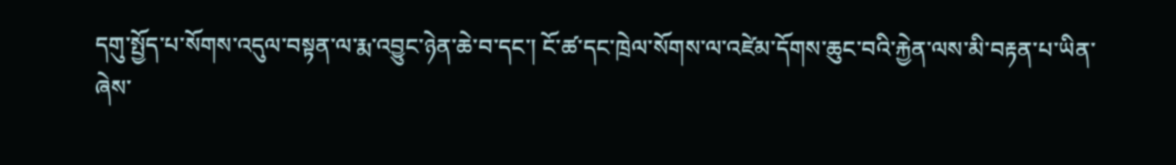དགུ་སྤྱོད་པ་སོགས་འདུལ་བསྟན་ལ་རྨ་འབྱུང་ཉེན་ཆེ་བ་དང་། ངོ་ཚ་དང་ཁྲེལ་སོགས་ལ་འཛེམ་དོགས་ཆུང་བའི་རྐྱེན་ལས་མི་བརྟན་པ་ཡིན་ཞེས་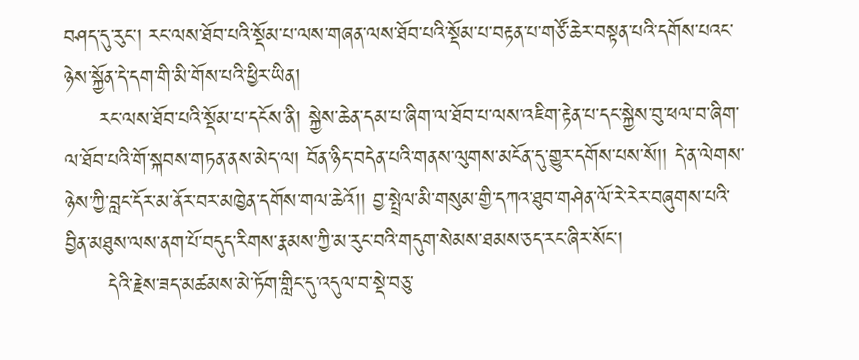བཤད་དུ་རུང་། རང་ལས་ཐོབ་པའི་སྡོམ་པ་ལས་གཞན་ལས་ཐོབ་པའི་སྡོམ་པ་བརྟན་པ་གཙོ་ཆེར་བསྟན་པའི་དགོས་པའང་ཉེས་སྐྱོན་དེ་དག་གི་མི་གོས་པའི་ཕྱིར་ཡིན།
     རང་ལས་ཐོབ་པའི་སྡོམ་པ་དངོས་ནི། སྐྱེས་ཆེན་དམ་པ་ཞིག་ལ་ཐོབ་པ་ལས་འཇིག་རྟེན་པ་དང་སྐྱེས་བུ་ཕལ་བ་ཞིག་ལ་ཐོབ་པའི་གོ་སྐབས་གཏན་ནས་མེད་ལ། བོན་ཉིད་བདེན་པའི་གནས་ལུགས་མངོན་དུ་གྱུར་དགོས་པས་སོ།། དེ་ན་ལེགས་ཉེས་ཀྱི་བླང་དོར་མ་ནོར་བར་མཁྱེན་དགོས་གལ་ཆེའོ།། བྱ་སྤྲེལ་མི་གསུམ་གྱི་དཀའ་ཐུབ་གཤེན་ལོ་རེ་རེར་བཞུགས་པའི་བྱིན་མཐུས་ལས་ནག་པོ་བདུད་རིགས་རྣམས་ཀྱི་མ་རུང་བའི་གདུག་སེམས་ཐམས་ཅད་རང་ཞིར་སོང་།
      དེའི་རྗེས་ཟད་མཚམས་མེ་ཏོག་གླིང་དུ་འདུལ་བ་སྡེ་བཅུ་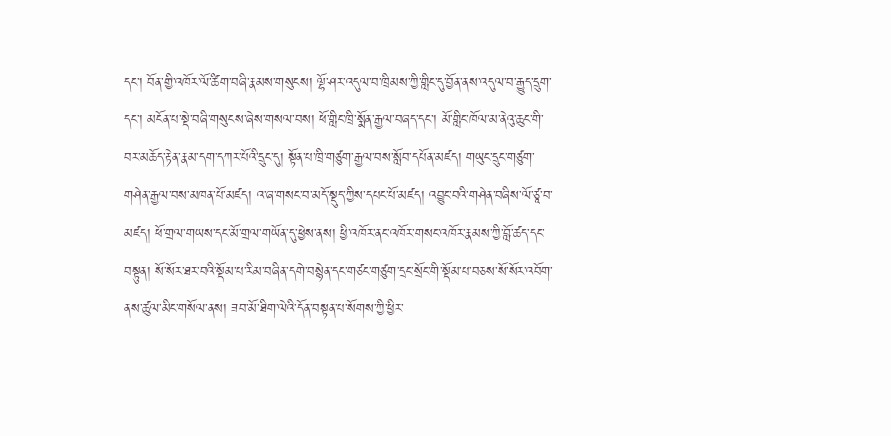དང་། བོན་གྱི་འཁོར་ལོ་ཚིག་བཞི་རྣམས་གསུངས། ལྷོ་ཤར་འདུལ་བ་ཁྲིམས་ཀྱི་གླིང་དུ་བྱོན་ནས་འདུལ་བ་རྒྱུད་དྲུག་དང་། མངོན་པ་སྡེ་བཞི་གསུངས་ཞེས་གསལ་བས། ཕོ་གླིང་ཁྲི་སྨོན་རྒྱལ་བཞད་དང་། མོ་གླིང་ཁོལ་མ་ནེའུ་ཆུང་གི་བར་མཆོད་རྟེན་རྣམ་དག་དཀར་པོའི་དྲུང་དུ། སྟོན་པ་ཁྲི་གཙུག་རྒྱལ་བས་སློབ་དཔོན་མཛད། གཡུང་དྲུང་གཙུག་གཤེན་རྒྱལ་བས་མཁན་པོ་མཛད། འ་ཞ་གསང་བ་མདོ་སྡུད་ཀྱིས་དཔང་པོ་མཛད། འབྱུང་བའི་གཤེན་བཞིས་ལོ་ཙཱ་བ་མཛད། ཕོ་གྲལ་གཡས་དང་མོ་གྲལ་གཡོན་དུ་ཕྱེས་ནས། ཕྱི་འཁོར་ནང་འཁོར་གསང་འཁོར་རྣམས་ཀྱི་བློ་ཚད་དང་བསྟུན། སོ་སོར་ཐར་བའི་སྡོམ་པ་རིམ་བཞིན་དགེ་བསྙེན་དང་གཙང་གཙུག་དྲང་སྲོང་གི་སྡོམ་པ་བཅས་སོ་སོར་འབོག་ནས་ཚུལ་མིང་གསོལ་ནས། ཟབ་མོ་ཐིག་ལེའི་དོན་བསྟན་པ་སོགས་ཀྱི་ཕྱིར་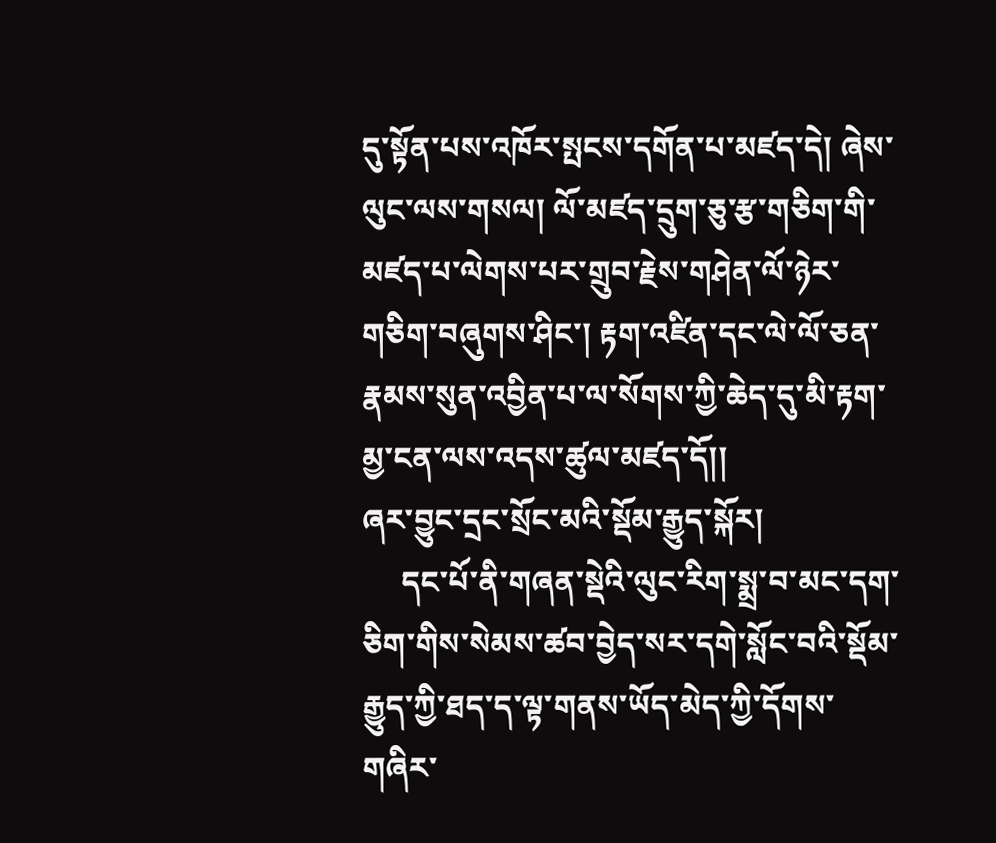དུ་སྟོན་པས་འཁོར་སྤངས་དགོན་པ་མཛད་དེ། ཞེས་ལུང་ལས་གསལ། ལོ་མཛད་དྲུག་ཅུ་རྩ་གཅིག་གི་མཛད་པ་ལེགས་པར་གྲུབ་རྗེས་གཤེན་ལོ་ཉེར་གཅིག་བཞུགས་ཤིང་། རྟག་འཛིན་དང་ལེ་ལོ་ཅན་རྣམས་སུན་འབྱིན་པ་ལ་སོགས་ཀྱི་ཆེད་དུ་མི་རྟག་མྱ་ངན་ལས་འདས་ཚུལ་མཛད་དོ།།
ཞར་བྱུང་དྲང་སྲོང་མའི་སྡོམ་རྒྱུད་སྐོར།
     དང་པོ་ནི་གཞན་སྡེའི་ལུང་རིག་སྨྲ་བ་མང་དག་ཅིག་གིས་སེམས་ཚབ་བྱེད་སར་དགེ་སློང་བའི་སྡོམ་རྒྱུད་ཀྱི་ཐད་ད་ལྟ་གནས་ཡོད་མེད་ཀྱི་དོགས་གཞིར་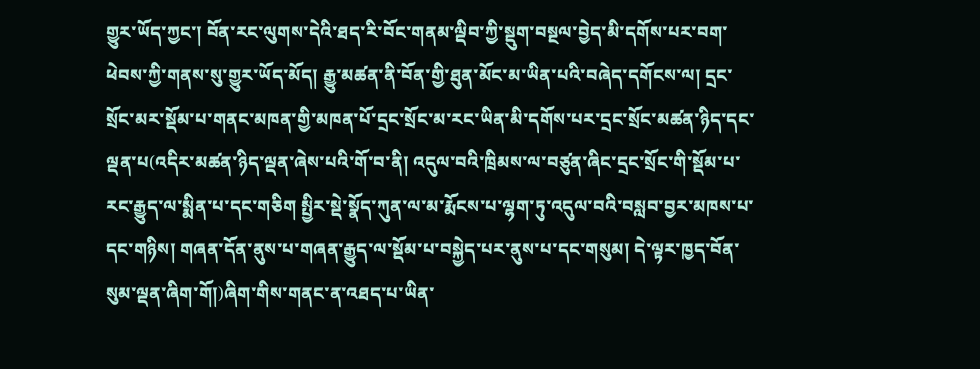གྱུར་ཡོད་ཀྱང་། བོན་རང་ལུགས་དེའི་ཐད་རི་བོང་གནམ་ལྡིབ་ཀྱི་སྡུག་བསྔལ་བྱེད་མི་དགོས་པར་བག་ཕེབས་ཀྱི་གནས་སུ་གྱུར་ཡོད་མོད། རྒྱུ་མཚན་ནི་བོན་གྱི་ཐུན་མོང་མ་ཡིན་པའི་བཞེད་དགོངས་ལ། དྲང་སྲོང་མར་སྡོམ་པ་གནང་མཁན་གྱི་མཁན་པོ་དྲང་སྲོང་མ་རང་ཡིན་མི་དགོས་པར་དྲང་སྲོང་མཚན་ཉིད་དང་ལྡན་པ(འདིར་མཚན་ཉིད་ལྡན་ཞེས་པའི་གོ་བ་ནི། འདུལ་བའི་ཁྲིམས་ལ་བཙུན་ཞིང་དྲང་སྲོང་གི་སྡོམ་པ་རང་རྒྱུད་ལ་སྨིན་པ་དང་གཅིག སྤྱིར་སྡེ་སྣོད་ཀུན་ལ་མ་རྨོངས་པ་ལྷག་ཏུ་འདུལ་བའི་བསླབ་བྱར་མཁས་པ་དང་གཉིས། གཞན་དོན་ནུས་པ་གཞན་རྒྱུད་ལ་སྡོམ་པ་བསྐྱེད་པར་ནུས་པ་དང་གསུམ། དེ་ལྟར་ཁྱད་བོན་སུམ་ལྡན་ཞིག་གོ།)ཞིག་གིས་གནང་ན་འཐད་པ་ཡིན་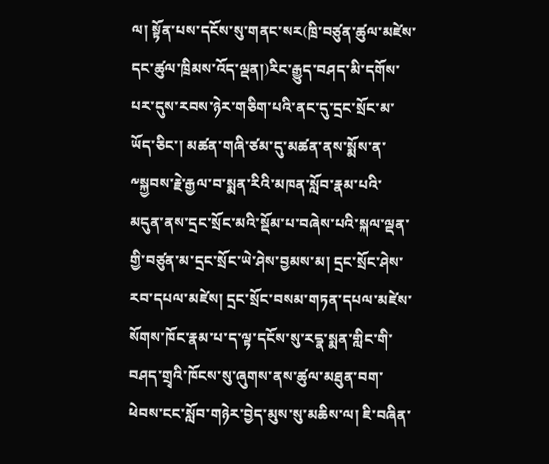ལ། སྟོན་པས་དངོས་སུ་གནང་སར(ཁྲི་བཙུན་ཚུལ་མཛེས་དང་ཚུལ་ཁྲིམས་འོད་ལྡན།)རིང་རྒྱུད་བཤད་མི་དགོས་པར་དུས་རབས་ཉེར་གཅིག་པའི་ནང་དུ་དྲང་སྲོང་མ་ཡོད་ཅིང་། མཚན་གཞི་ཙམ་དུ་མཚན་ནས་སྨོས་ན་༸སྐྱབས་རྗེ་རྒྱལ་བ་སྨན་རིའི་མཁན་སློབ་རྣམ་པའི་མདུན་ནས་དྲང་སྲོང་མའི་སྡོམ་པ་བཞེས་པའི་སྐལ་ལྡན་གྱི་བཙུན་མ་དྲང་སྲོང་ཡེ་ཤེས་བྱམས་མ། དྲང་སྲོང་ཤེས་རབ་དཔལ་མཛེས། དྲང་སྲོང་བསམ་གཏན་དཔལ་མཛེས་སོགས་ཁོང་རྣམ་པ་ད་ལྟ་དངོས་སུ་རདྣ་སྨན་གླིང་གི་བཤད་གྲྭའི་ཁོངས་སུ་ཞུགས་ནས་ཚུལ་མཐུན་བག་ཕེབས་ངང་སློབ་གཉེར་བྱེད་མུས་སུ་མཆིས་ལ། ཇི་བཞིན་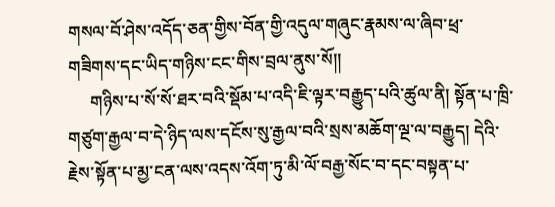གསལ་བོ་ཤེས་འདོད་ཅན་གྱིས་བོན་གྱི་འདུལ་གཞུང་རྣམས་ལ་ཞིབ་ཕྲ་གཟིགས་དང་ཡིད་གཉིས་ངང་གིས་བྲལ་ནུས་སོ།།
     གཉིས་པ་སོ་སོ་ཐར་བའི་སྡོམ་པ་འདི་ཇི་ལྟར་བརྒྱུད་པའི་ཚུལ་ནི། སྟོན་པ་ཁྲི་གཙུག་རྒྱལ་བ་དེ་ཉིད་ལས་དངོས་སུ་རྒྱལ་བའི་སྲས་མཆོག་ལྔ་ལ་བརྒྱུད། དེའི་རྗེས་སྟོན་པ་མྱ་ངན་ལས་འདས་འོག་ཏུ་མི་ལོ་བརྒྱ་སོང་བ་དང་བསྟན་པ་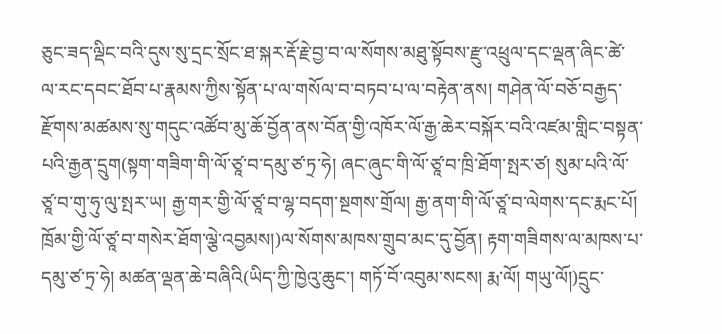ཅུང་ཟད་ལྡིང་བའི་དུས་སུ་དྲང་སྲོང་ཐ་སྐར་རྡོ་རྗེ་བྱ་བ་ལ་སོགས་མཐུ་སྟོབས་རྫུ་འཕྲུལ་དང་ལྡན་ཞིང་ཚེ་ལ་རང་དབང་ཐོབ་པ་རྣམས་ཀྱིས་སྟོན་པ་ལ་གསོལ་བ་བཏབ་པ་ལ་བརྟེན་ནས། གཤེན་ལོ་བཅོ་བརྒྱད་རྫོགས་མཚམས་སུ་གདུང་འཚོབ་མུ་ཆོ་བྱོན་ནས་བོན་གྱི་འཁོར་ལོ་རྒྱ་ཆེར་བསྐོར་བའི་འཛམ་གླིང་བསྟན་པའི་རྒྱན་དྲུག(སྟག་གཟིག་གི་ལོ་ཙཱ་བ་དམུ་ཙ་ཏྲ་ཧེ། ཞང་ཞུང་གི་ལོ་ཙཱ་བ་ཁྲི་ཐོག་སྤར་ཙ། སུམ་པའི་ལོ་ཙཱ་བ་གུ་ཧུ་ལུ་སྤར་ཡ། རྒྱ་གར་གྱི་ལོ་ཙཱ་བ་ལྷ་བདག་སྔགས་གྲོལ། རྒྱ་ནག་གི་ལོ་ཙཱ་བ་ལེགས་དང་རྨང་པོ། ཁྲོམ་གྱི་ལོ་ཙཱ་བ་གསེར་ཐོག་ལྕེ་འབྱམས།)ལ་སོགས་མཁས་གྲུབ་མང་དུ་བྱོན། རྟག་གཟིགས་ལ་མཁས་པ་དམུ་ཙ་ཏྲ་ཧེ། མཚན་ལྡན་ཆེ་བཞིའི(ཡིད་ཀྱི་ཁྱེའུ་ཆུང་། གཏོ་བོ་འབུམ་སངས། རྨ་ལོ། གཡུ་ལོ།)དྲུང་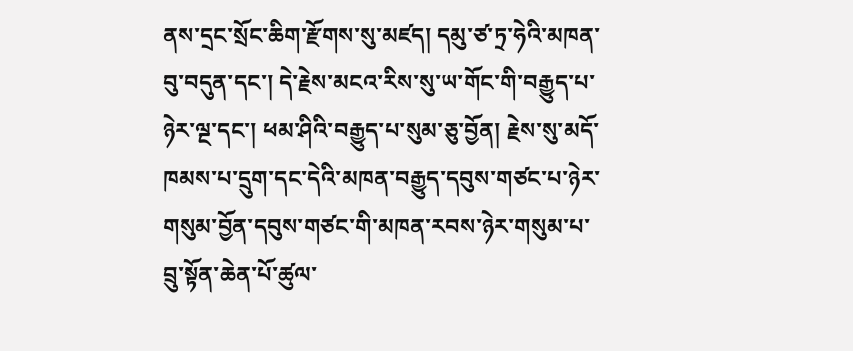ནས་དྲང་སྲོང་ཆིག་རྫོགས་སུ་མཛད། དམུ་ཙ་ཏྲ་ཧེའི་མཁན་བུ་བདུན་དང་། དེ་རྗེས་མངའ་རིས་སུ་ཡ་གོང་གི་བརྒྱུད་པ་ཉེར་ལྔ་དང་། ཕམ་ཤིའི་བརྒྱུད་པ་སུམ་ཅུ་བྱོན། རྗེས་སུ་མདོ་ཁམས་པ་དྲུག་དང་དེའི་མཁན་བརྒྱུད་དབུས་གཙང་པ་ཉེར་གསུམ་བྱོན་དབུས་གཙང་གི་མཁན་རབས་ཉེར་གསུམ་པ་བྲུ་སྟོན་ཆེན་པོ་ཚུལ་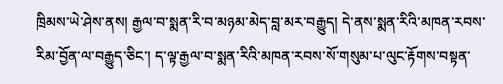ཁྲིམས་ཡེ་ཤེས་ནས། རྒྱལ་བ་སྨན་རི་བ་མཉམ་མེད་བླ་མར་བརྒྱུད། དེ་ནས་སྨན་རིའི་མཁན་རབས་རིམ་བྱོན་ལ་བརྒྱུད་ཅིང་། ད་ལྟ་རྒྱལ་བ་སྨན་རིའི་མཁན་རབས་སོ་གསུམ་པ་ལུང་རྟོགས་བསྟན་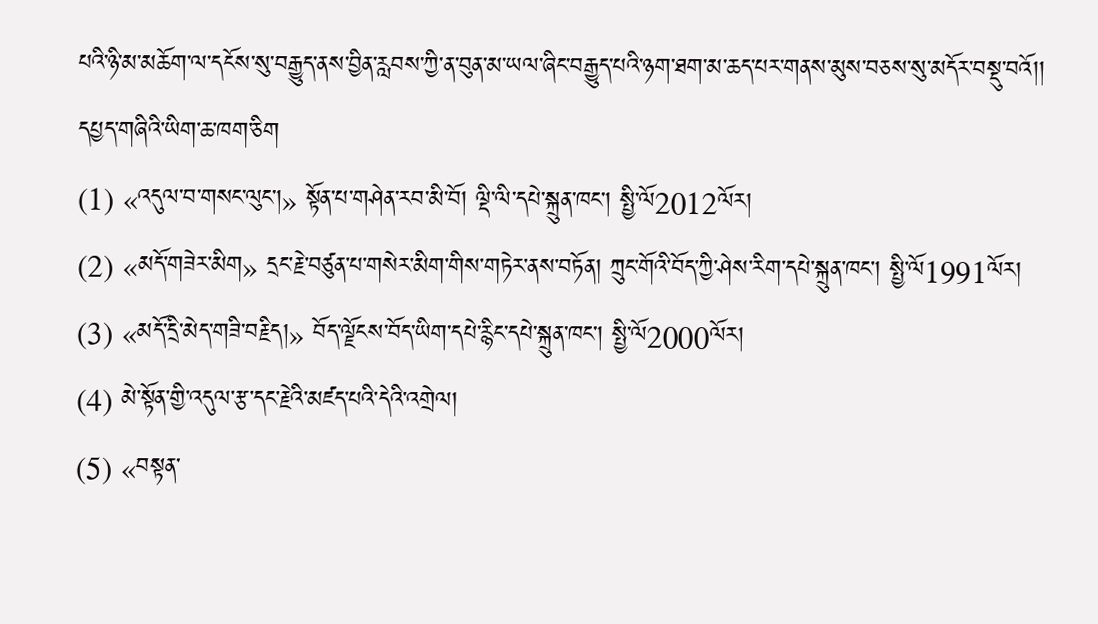པའི་ཉི་མ་མཆོག་ལ་དངོས་སུ་བརྒྱུད་ནས་བྱིན་རླབས་ཀྱི་ན་བུན་མ་ཡལ་ཞིང་བརྒྱུད་པའི་ཉག་ཐག་མ་ཆད་པར་གནས་མུས་བཅས་སུ་མདོར་བསྡུ་བའོ།།
དཔྱད་གཞིའི་ཡིག་ཆ་ཁག་ཅིག
(1) «འདུལ་བ་གསང་ལུང་།» སྟོན་པ་གཤེན་རབ་མི་བོ། ལྡི་ལི་དཔེ་སྐྲུན་ཁང་། སྤྱི་ལོ2012ལོར།
(2) «མདོ་གཟེར་མིག» དྲང་རྗེ་བཙུན་པ་གསེར་མིག་གིས་གཏེར་ནས་བཏོན། ཀྲུང་གོའི་བོད་ཀྱི་ཤེས་རིག་དཔེ་སྐྲུན་ཁང་། སྤྱི་ལོ1991ལོར།
(3) «མདོ་དྲི་མེད་གཟི་བརྗིད།» བོད་ལྗོངས་བོད་ཡིག་དཔེ་རྙིང་དཔེ་སྐྲུན་ཁང་། སྤྱི་ལོ2000ལོར།
(4) མེ་སྟོན་གྱི་འདུལ་རྩ་དང་རྗེའི་མཛད་པའི་དེའི་འགྲེལ།
(5) «བསྟན་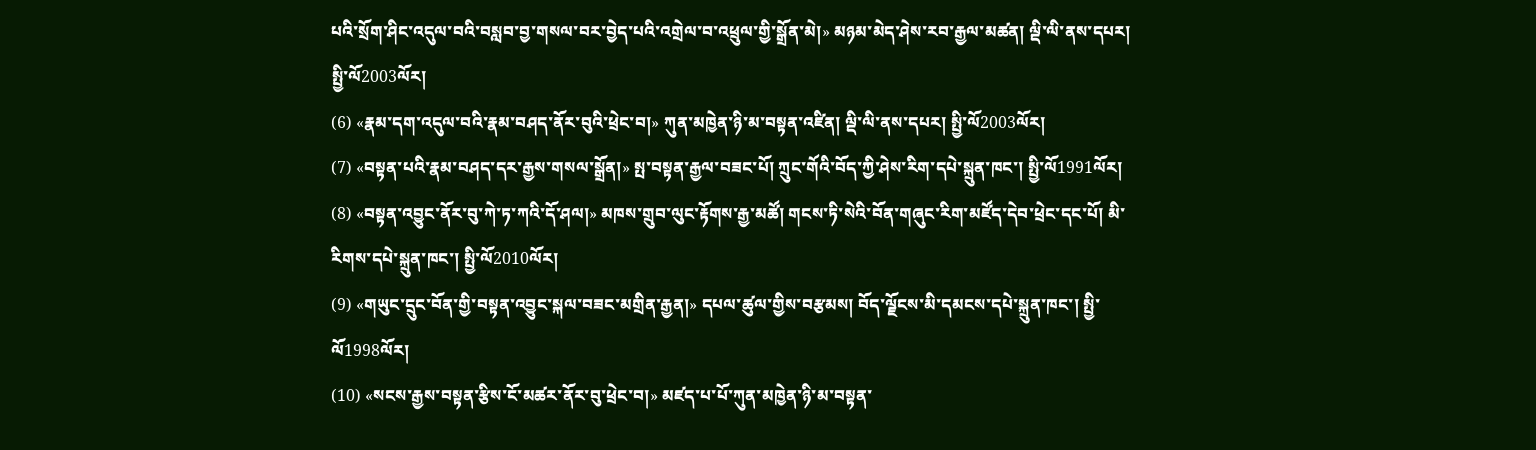པའི་སྲོག་ཤིང་འདུལ་བའི་བསླབ་བྱ་གསལ་བར་བྱེད་པའི་འགྲེལ་བ་འཕྲུལ་གྱི་སྒྲོན་མེ།» མཉམ་མེད་ཤེས་རབ་རྒྱལ་མཚན། ལྡི་ལི་ནས་དཔར། སྤྱི་ལོ2003ལོར།
(6) «རྣམ་དག་འདུལ་བའི་རྣམ་བཤད་ནོར་བུའི་ཕྲེང་བ།» ཀུན་མཁྱེན་ཉི་མ་བསྟན་འཛིན། ལྡི་ལི་ནས་དཔར། སྤྱི་ལོ2003ལོར།
(7) «བསྟན་པའི་རྣམ་བཤད་དར་རྒྱས་གསལ་སྒྲོན།» སྤ་བསྟན་རྒྱལ་བཟང་པོ། ཀྲུང་གོའི་བོད་ཀྱི་ཤེས་རིག་དཔེ་སྐྲུན་ཁང་། སྤྱི་ལོ1991ལོར།
(8) «བསྟན་འབྱུང་ནོར་བུ་ཀེ་ཏ་ཀའི་དོ་ཤལ།» མཁས་གྲུབ་ལུང་རྟོགས་རྒྱ་མཚོ། གངས་ཏི་སེའི་བོན་གཞུང་རིག་མཛོད་དེབ་ཕྲེང་དང་པོ། མི་རིགས་དཔེ་སྐྲུན་ཁང་། སྤྱི་ལོ2010ལོར།
(9) «གཡུང་དྲུང་བོན་གྱི་བསྟན་འབྱུང་སྐལ་བཟང་མགྲིན་རྒྱན།» དཔལ་ཚུལ་གྱིས་བརྩམས། བོད་ལྗོངས་མི་དམངས་དཔེ་སྐྲུན་ཁང་། སྤྱི་ལོ1998ལོར།
(10) «སངས་རྒྱས་བསྟན་རྩིས་ངོ་མཚར་ནོར་བུ་ཕྲེང་བ།» མཛད་པ་པོ་ཀུན་མཁྱེན་ཉི་མ་བསྟན་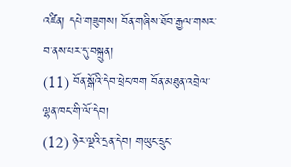འཛིན། དཔེ་གཟུགས། བོན་གཞིས་ཐོབ་རྒྱལ་གསར་བ་ནས་པར་དུ་བསྐྲུན།
(11) བོན་སྒོའི་དེབ་ཕྲེང་ཁག བོན་མཐུན་འབྲེལ་ལྷན་ཁང་གི་ལོ་དེབ།
(12) ཉེར་ལྔའི་དྲན་དེབ། གཡུང་དྲུང་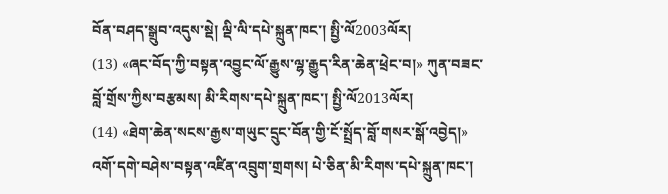བོན་བཤད་སྒྲུབ་འདུས་སྡེ། ལྡི་ལི་དཔེ་སྐྲུན་ཁང་། སྤྱི་ལོ2003ལོར།
(13) «ཞང་བོད་ཀྱི་བསྟན་འབྱུང་ལོ་རྒྱུས་ལྷ་རྒྱུད་རིན་ཆེན་ཕྲེང་བ།» ཀུན་བཟང་བློ་གྲོས་ཀྱིས་བརྩམས། མི་རིགས་དཔེ་སྐྲུན་ཁང་། སྤྱི་ལོ2013ལོར།
(14) «ཐེག་ཆེན་སངས་རྒྱས་གཡུང་དྲུང་བོན་གྱི་ངོ་སྤྲོད་བློ་གསར་སྒོ་འབྱེད།» འགོ་དགེ་བཤེས་བསྟན་འཛིན་འབྲུག་གྲགས། པེ་ཅིན་མི་རིགས་དཔེ་སྐྲུན་ཁང་།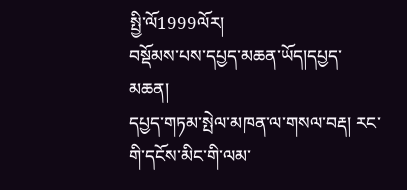སྤྱི་ལོ1999ལོར།
བསྡོམས་པས་དཔྱད་མཆན་ཡོད།དཔྱད་མཆན།
དཔྱད་གཏམ་སྤེལ་མཁན་ལ་གསལ་བརྡ། རང་གི་དངོས་མིང་གི་ལམ་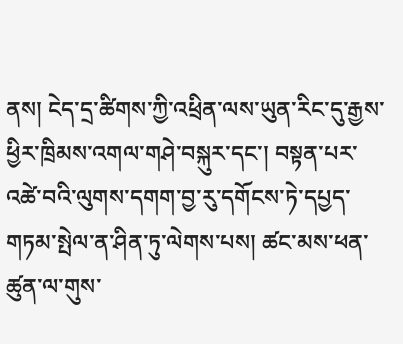ནས། ངེད་དྲ་ཚིགས་ཀྱི་འཕྲིན་ལས་ཡུན་རིང་དུ་རྒྱས་ཕྱིར་ཁྲིམས་འགལ་གཤེ་བསྐུར་དང་། བསྟན་པར་འཚེ་བའི་ལུགས་དགག་བྱ་རུ་དགོངས་ཏེ་དཔྱད་གཏམ་སྤེལ་ན་ཤིན་ཏུ་ལེགས་པས། ཚང་མས་ཕན་ཚུན་ལ་གུས་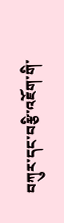བཀུར་དང་བརྩི་འཇོག་གི་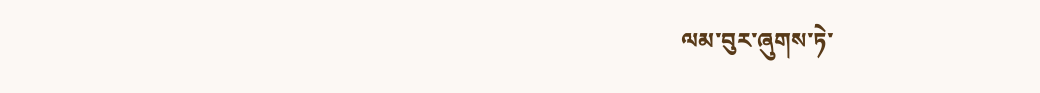ལམ་བུར་ཞུགས་ཏེ་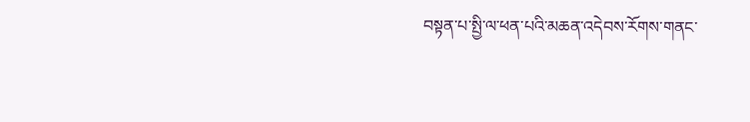བསྟན་པ་སྤྱི་ལ་ཕན་པའི་མཆན་འདེབས་རོགས་གནང་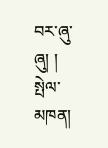བར་ཞུ་ཞུ། །
སྤེལ་མཁན།